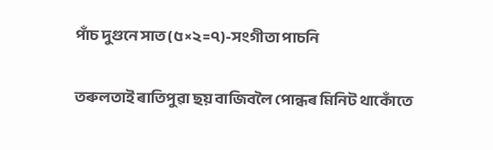পাঁচ দুগুনে সাত (৫×২=৭)-সংগীতা পাচনি

তৰুলতাই ৰাতিপুৱা ছয় বাজিবলৈ পোন্ধৰ মিনিট থাকোঁতে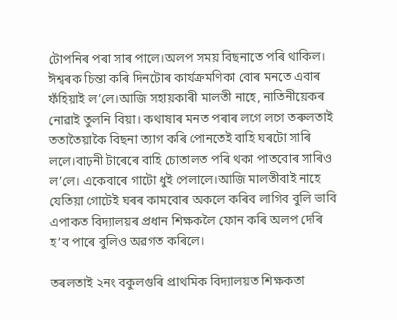টোপনিৰ পৰা সাৰ পালে।অলপ সময় বিছনাতে পৰি থাকিল। ঈশ্বৰক চিন্তা কৰি দিনটোৰ কাৰ্যক্ৰমণিকা বোৰ মনতে এবাৰ ফঁহিয়াই ল’লে।আজি সহায়কাৰী মালতী নাহে, নাতিনীয়েকৰ নোৱাই তুলনি বিয়া। কথাষাৰ মনত পৰাৰ লগে লগে তৰুলতাই ততাতৈয়াকৈ বিছনা ত্যাগ কৰি পোনতেই বাহি ঘৰটো সাৰি ললে।বাঢ়নী টাৰেৰে বাহি চোতালত পৰি থকা পাতবোৰ সাৰিও ল’লে। একেবাৰে গাটো ধুই পেলালে।আজি মালতীবাই নাহে যেতিয়া গোটেই ঘৰৰ কামবোৰ অকলে কৰিব লাগিব বুলি ভাবি এপাকত বিদ্যালয়ৰ প্ৰধান শিক্ষকলৈ ফোন কৰি অলপ দেৰি হ’ব পাৰে বুলিও অৱগত কৰিলে।

তৰলতাই ২নং বকুলগুৰি প্ৰাথমিক বিদ্যালয়ত শিক্ষকতা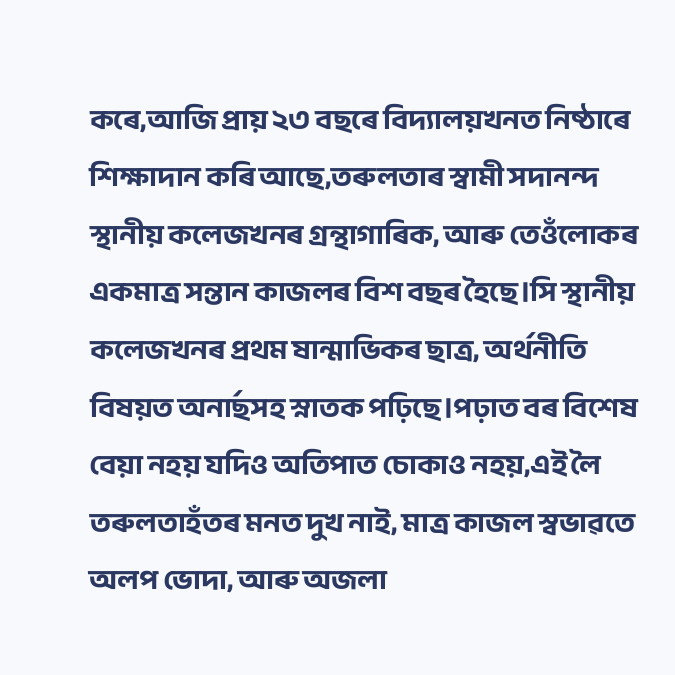কৰে,আজি প্ৰায় ২৩ বছৰে বিদ্যালয়খনত নিষ্ঠাৰে শিক্ষাদান কৰি আছে,তৰুলতাৰ স্বামী সদানন্দ স্থানীয় কলেজখনৰ গ্ৰন্থাগাৰিক, আৰু তেওঁলোকৰ একমাত্ৰ সন্তান কাজলৰ বিশ বছৰ হৈছে।সি স্থানীয় কলেজখনৰ প্ৰথম ষান্মাভিকৰ ছাত্ৰ, অৰ্থনীতি বিষয়ত অনাৰ্ছসহ স্নাতক পঢ়িছে।পঢ়াত বৰ বিশেষ বেয়া নহয় যদিও অতিপাত চোকাও নহয়,এই লৈ তৰুলতাহঁতৰ মনত দুখ নাই, মাত্ৰ কাজল স্বভাৱতে অলপ ভোদা, আৰু অজলা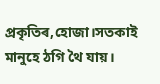প্ৰকৃতিৰ,হোজা।সতকাই মানুহে ঠগি থৈ যায়।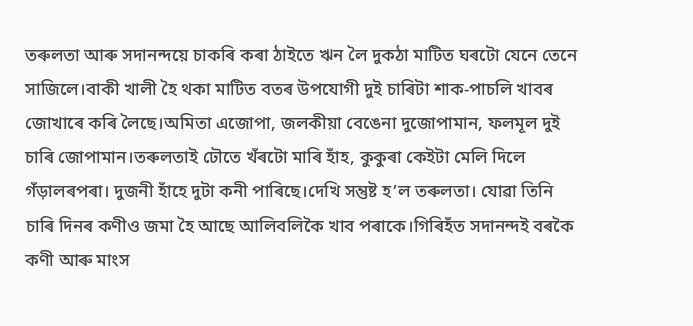তৰুলতা আৰু সদানন্দয়ে চাকৰি কৰা ঠাইতে ঋন লৈ দুকঠা মাটিত ঘৰটো যেনে তেনে সাজিলে।বাকী খালী হৈ থকা মাটিত বতৰ উপযোগী দুই চাৰিটা শাক-পাচলি খাবৰ জোখাৰে কৰি লৈছে।অমিতা এজোপা, জলকীয়া বেঙেনা দুজোপামান, ফলমূল দুই চাৰি জোপামান।তৰুলতাই ঢৌতে খঁৰটো মাৰি হাঁহ, কুকুৰা কেইটা মেলি দিলে গঁড়ালৰপৰা। দুজনী হাঁহে দুটা কনী পাৰিছে।দেখি সন্তুষ্ট হ’ল তৰুলতা। যোৱা তিনি চাৰি দিনৰ কণীও জমা হৈ আছে আলিবলিকৈ খাব পৰাকে।গিৰিহঁত সদানন্দই বৰকৈ কণী আৰু মাংস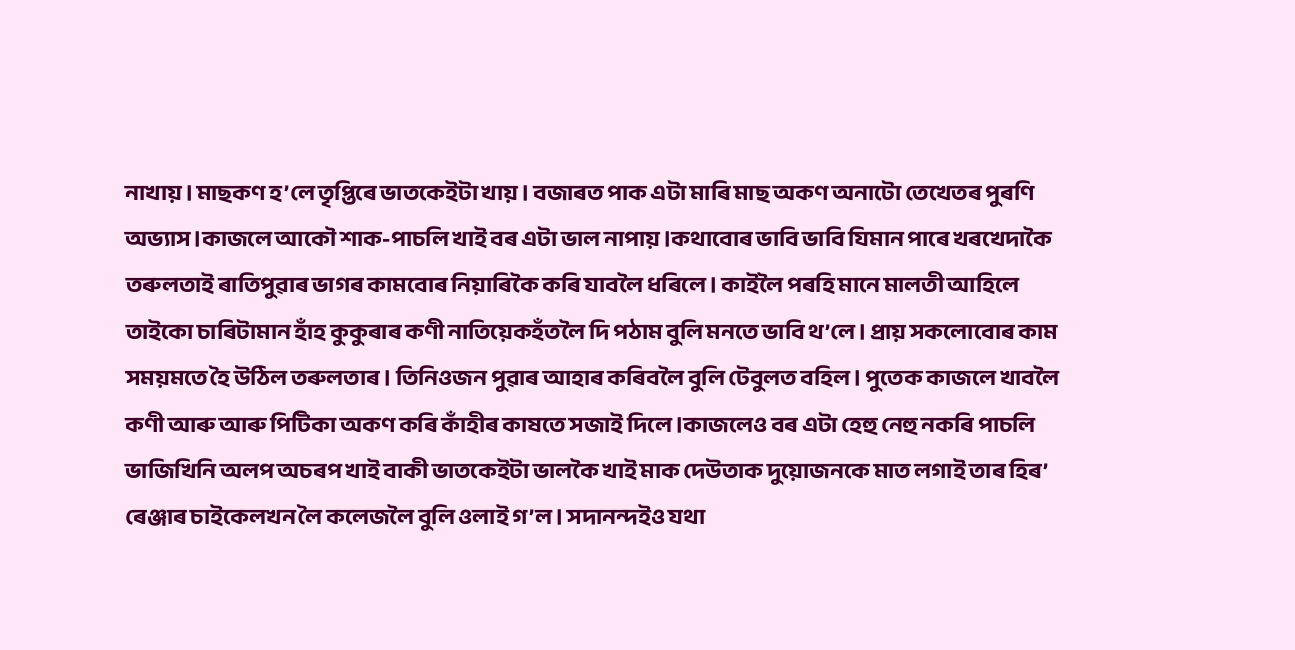নাখায়। মাছকণ হ’লে তৃপ্তিৰে ভাতকেইটা খায়। বজাৰত পাক এটা মাৰি মাছ অকণ অনাটো তেখেতৰ পুৰণি অভ্যাস।কাজলে আকৌ শাক-পাচলি খাই বৰ এটা ভাল নাপায়।কথাবোৰ ভাবি ভাবি যিমান পাৰে খৰখেদাকৈ তৰুলতাই ৰাতিপুৱাৰ ভাগৰ কামবোৰ নিয়াৰিকৈ কৰি যাবলৈ ধৰিলে। কাইলৈ পৰহি মানে মালতী আহিলে তাইকো চাৰিটামান হাঁহ কুকুৰাৰ কণী নাতিয়েকহঁতলৈ দি পঠাম বুলি মনতে ভাবি থ’লে। প্ৰায় সকলোবোৰ কাম সময়মতে হৈ উঠিল তৰুলতাৰ। তিনিওজন পুৱাৰ আহাৰ কৰিবলৈ বুলি টেবুলত বহিল। পুতেক কাজলে খাবলৈ কণী আৰু আৰু পিটিকা অকণ কৰি কাঁহীৰ কাষতে সজাই দিলে।কাজলেও বৰ এটা হেহু নেহু নকৰি পাচলি ভাজিখিনি অলপ অচৰপ খাই বাকী ভাতকেইটা ভালকৈ খাই মাক দেউতাক দুয়োজনকে মাত লগাই তাৰ হিৰ’ ৰেঞ্জাৰ চাইকেলখন লৈ কলেজলৈ বুলি ওলাই গ’ল। সদানন্দইও যথা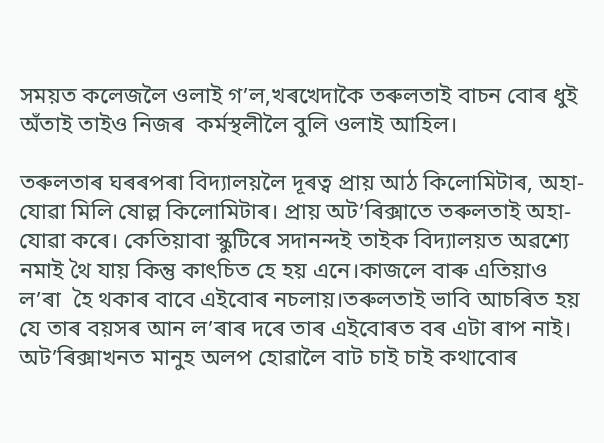সময়ত কলেজলৈ ওলাই গ’ল,খৰখেদাকৈ তৰুলতাই বাচন বোৰ ধুই অঁতাই তাইও নিজৰ  কৰ্মস্থলীলৈ বুলি ওলাই আহিল।

তৰুলতাৰ ঘৰৰপৰা বিদ্যালয়লৈ দূৰত্ব প্ৰায় আঠ কিলোমিটাৰ, অহা-যোৱা মিলি ষোল্ল কিলোমিটাৰ। প্ৰায় অট’ৰিক্সাতে তৰুলতাই অহা-যোৱা কৰে। কেতিয়াবা স্কুটিৰে সদানন্দই তাইক বিদ্যালয়ত অৱশ্যে নমাই থৈ যায় কিন্তু কাৎচিত হে হয় এনে।কাজলে বাৰু এতিয়াও ল’ৰা  হৈ থকাৰ বাবে এইবোৰ নচলায়।তৰুলতাই ভাবি আচৰিত হয় যে তাৰ বয়সৰ আন ল’ৰাৰ দৰে তাৰ এইবোৰত বৰ এটা ৰাপ নাই। অট’ৰিক্সাখনত মানুহ অলপ হোৱালৈ বাট চাই চাই কথাবোৰ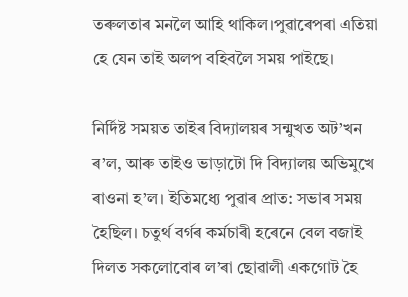তৰুলতাৰ মনলৈ আহি থাকিল।পুৱাৰেপৰা এতিয়া হে যেন তাই অলপ বহিবলৈ সময় পাইছে।

নিৰ্দিষ্ট সময়ত তাইৰ বিদ্যালয়ৰ সন্মুখত অট’খন  ৰ’ল, আৰু তাইও ভাড়াটো দি বিদ্যালয় অভিমুখে ৰাওনা হ’ল। ইতিমধ্যে পুৱাৰ প্ৰাত: সভাৰ সময় হৈছিল। চতুৰ্থ বৰ্গৰ কৰ্মচাৰী হৰেনে বেল বজাই দিলত সকলোবোৰ ল’ৰা ছোৱালী একগোট হৈ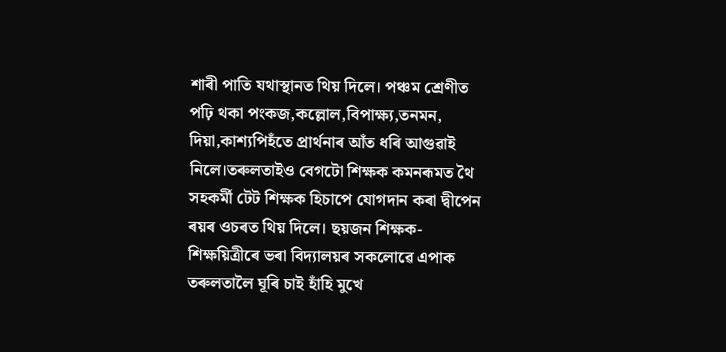শাৰী পাতি যথাস্থানত থিয় দিলে। পঞ্চম শ্ৰেণীত পঢ়ি থকা পংকজ,কল্লোল,বিপাক্ষ্য,তনমন, দিয়া,কাশ্যপিহঁতে প্ৰাৰ্থনাৰ আঁত ধৰি আগুৱাই নিলে।তৰুলতাইও বেগটো শিক্ষক কমনৰূমত থৈ সহকৰ্মী টেট শিক্ষক হিচাপে যোগদান কৰা দ্বীপেন ৰয়ৰ ওচৰত থিয় দিলে। ছয়জন শিক্ষক-শিক্ষয়িত্ৰীৰে ভৰা বিদ্যালয়ৰ সকলোৱে এপাক তৰুলতালৈ ঘূৰি চাই হাঁহি মুখে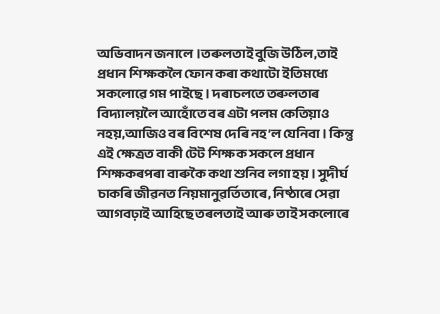অভিবাদন জনালে।তৰুলতাই বুজি উঠিল,তাই প্ৰধান শিক্ষকলৈ ফোন কৰা কথাটো ইতিমধ্যে সকলোৱে গম পাইছে। দৰাচলতে তৰুলতাৰ বিদ্যালয়লৈ আহোঁতে বৰ এটা পলম কেতিয়াও নহয়,আজিও বৰ বিশেষ দেৰি নহ’ল যেনিবা। কিন্তু এই ক্ষেত্ৰত বাকী টেট শিক্ষক সকলে প্ৰধান শিক্ষকৰপৰা বাৰুকৈ কথা শুনিব লগা হয়। সুদীৰ্ঘ চাকৰি জীৱনত নিয়মানুৱৰ্তিতাৰে, নিষ্ঠাৰে সেৱা আগবঢ়াই আহিছে তৰলতাই আৰু তাই সকলোৰে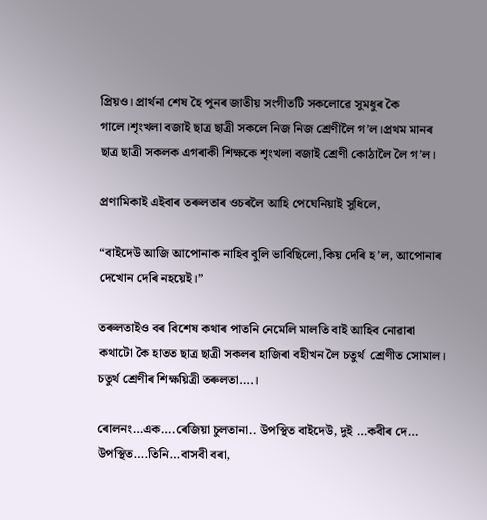প্ৰিয়ও। প্ৰাৰ্থনা শেষ হৈ পুনৰ জাতীয় সংগীতটি সকলোৱে সুমধুৰ কৈ গালে।শৃংখলা বজাই ছাত্ৰ ছাত্ৰী সকলে নিজ নিজ শ্ৰেণীলৈ গ’ল।প্ৰথম মানৰ ছাত্ৰ ছাত্ৰী সকলক এগৰাকী শিক্ষকে শৃংখলা বজাই শ্ৰেণী কোঠালৈ লৈ গ’ল।

প্ৰণামিকাই এইবাৰ তৰুলতাৰ ওচৰলৈ আহি পেঘেনিয়াই সুধিলে,

“বাইদেউ আজি আপোনাক নাহিব বুলি ভাবিছিলো,কিয় দেৰি হ’ল, আপোনাৰ দেখোন দেৰি নহয়েই।”

তৰুলতাইও বৰ বিশেষ কথাৰ পাতনি নেমেলি মালতি বাই আহিব নোৱাৰা কথাটো কৈ হাতত ছাত্ৰ ছাত্ৰী সকলৰ হাজিৰা বহীখন লৈ চতুৰ্থ  শ্ৰেণীত সোমাল। চতুৰ্থ শ্ৰেণীৰ শিক্ষয়িত্ৰী তৰুলতা….।

ৰোলনং…এক….ৰেজিয়া চুলতানা.. উপস্থিত বাইদেউ, দুই …কবীৰ দে… উপস্থিত….তিনি…বাসবী বৰা,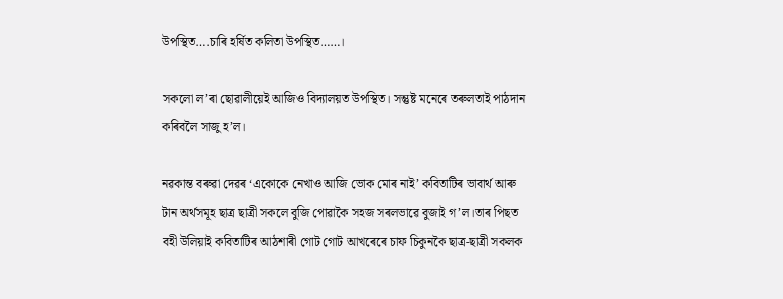উপস্থিত….চাৰি হৰ্ষিত কলিতা উপস্থিত……।

সকলো ল’ৰা ছোৱালীয়েই আজিও বিদ্যালয়ত উপস্থিত। সন্তুষ্ট মনেৰে তৰুলতাই পাঠদান কৰিবলৈ সাজু হ’ল।

নৱকান্ত বৰুৱা দেৱৰ ‘একোকে নেখাও আজি ভোক মোৰ নাই’ কবিতাটিৰ ভাবাৰ্থ আৰু টান অৰ্থসমূহ ছাত্ৰ ছাত্ৰী সকলে বুজি পোৱাকৈ সহজ সৰলভাৱে বুজাই গ’ল।তাৰ পিছত বহী উলিয়াই কবিতাটিৰ আঠশাৰী গোট গোট আখৰেৰে চাফ চিকুনকৈ ছাত্ৰ-ছাত্ৰী সকলক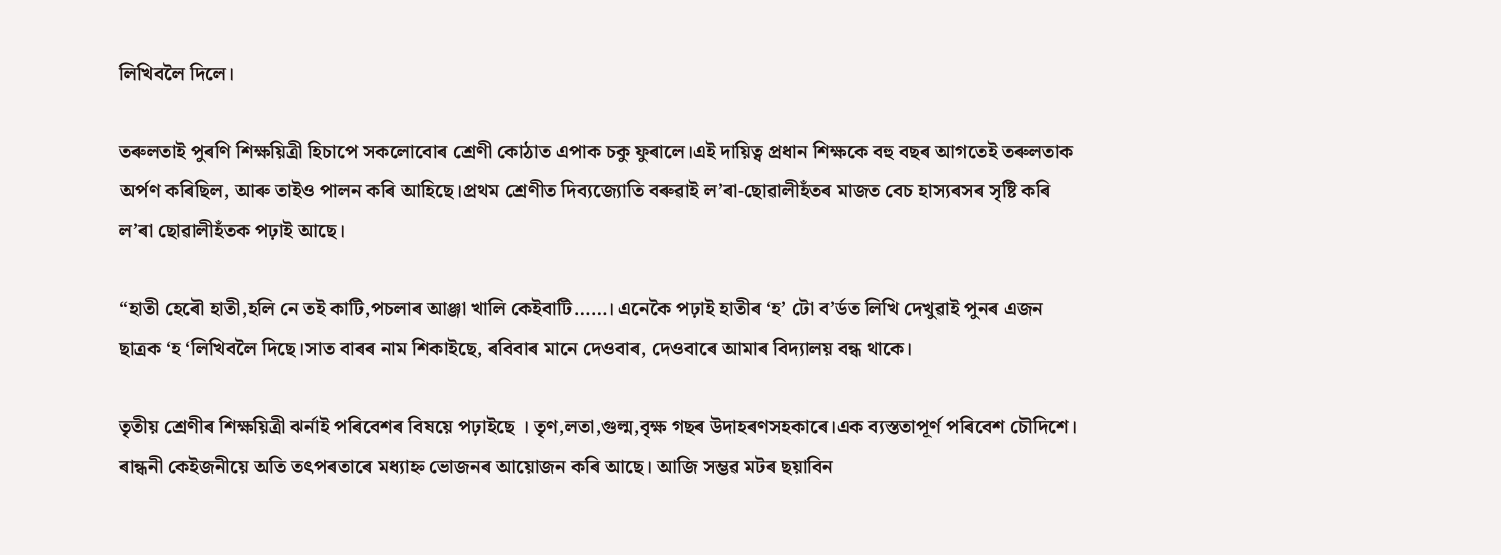লিখিবলৈ দিলে।

তৰুলতাই পুৰণি শিক্ষয়িত্ৰী হিচাপে সকলোবোৰ শ্ৰেণী কোঠাত এপাক চকু ফুৰালে।এই দায়িত্ব প্ৰধান শিক্ষকে বহু বছৰ আগতেই তৰুলতাক অৰ্পণ কৰিছিল, আৰু তাইও পালন কৰি আহিছে।প্ৰথম শ্ৰেণীত দিব্যজ্যোতি বৰুৱাই ল’ৰা-ছোৱালীহঁতৰ মাজত বেচ হাস্যৰসৰ সৃষ্টি কৰি ল’ৰা ছোৱালীহঁতক পঢ়াই আছে।

“হাতী হেৰৌ হাতী,হলি নে তই কাটি,পচলাৰ আঞ্জা খালি কেইবাটি……। এনেকৈ পঢ়াই হাতীৰ ‘হ’ টো ব’ৰ্ডত লিখি দেখুৱাই পুনৰ এজন ছাত্ৰক ‘হ ‘লিখিবলৈ দিছে।সাত বাৰৰ নাম শিকাইছে, ৰবিবাৰ মানে দেওবাৰ, দেওবাৰে আমাৰ বিদ্যালয় বন্ধ থাকে।

তৃতীয় শ্ৰেণীৰ শিক্ষয়িত্ৰী ঝৰ্নাই পৰিবেশৰ বিষয়ে পঢ়াইছে । তৃণ,লতা,গুল্ম,বৃক্ষ গছৰ উদাহৰণসহকাৰে।এক ব্যস্ততাপূৰ্ণ পৰিবেশ চৌদিশে। ৰান্ধনী কেইজনীয়ে অতি তৎপৰতাৰে মধ্যাহ্ন ভোজনৰ আয়োজন কৰি আছে। আজি সম্ভৱ মটৰ ছয়াবিন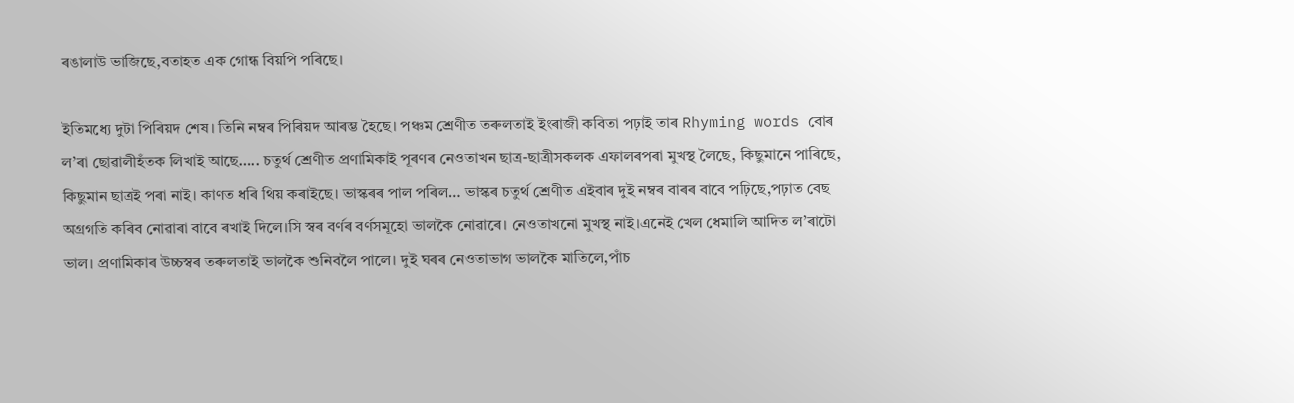ৰঙালাউ ভাজিছে,বতাহত এক গোন্ধ বিয়পি পৰিছে।

ইতিমধ্যে দুটা পিৰিয়দ শেষ। তিনি নম্বৰ পিৰিয়দ আৰম্ভ হৈছে। পঞ্চম শ্ৰেণীত তৰুলতাই ইংৰাজী কবিতা পঢ়াই তাৰ Rhyming words বোৰ ল’ৰা ছোৱালীহঁতক লিখাই আছে….. চতুৰ্থ শ্ৰেণীত প্ৰণামিকাই পূৰণৰ নেওতাখন ছাত্ৰ-ছাত্ৰীসকলক এফালৰপৰা মুখস্থ লৈছে, কিছুমানে পাৰিছে, কিছুমান ছাত্ৰই পৰা নাই। কাণত ধৰি থিয় কৰাইছে। ভাস্কৰৰ পাল পৰিল… ভাস্কৰ চতুৰ্থ শ্ৰেণীত এইবাৰ দুই নম্বৰ বাৰৰ বাবে পঢ়িছে,পঢ়াত বেছ অগ্ৰগতি কৰিব নোৱাৰা বাবে ৰখাই দিলে।সি স্বৰ বৰ্ণৰ বৰ্ণসমূহো ভালকৈ নোৱাৰে। নেওতাখনো মুখস্থ নাই।এনেই খেল ধেমালি আদিত ল’ৰাটো ভাল। প্ৰণামিকাৰ উচ্চস্বৰ তৰুলতাই ভালকৈ শুনিবলৈ পালে। দুই ঘৰৰ নেওতাভাগ ভালকৈ মাতিলে,পাঁচ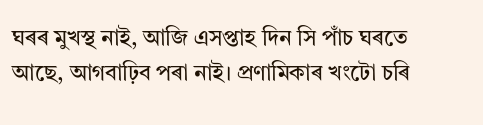ঘৰৰ মুখস্থ নাই, আজি এসপ্তাহ দিন সি পাঁচ ঘৰতে আছে, আগবাঢ়িব পৰা নাই। প্ৰণামিকাৰ খংটো চৰি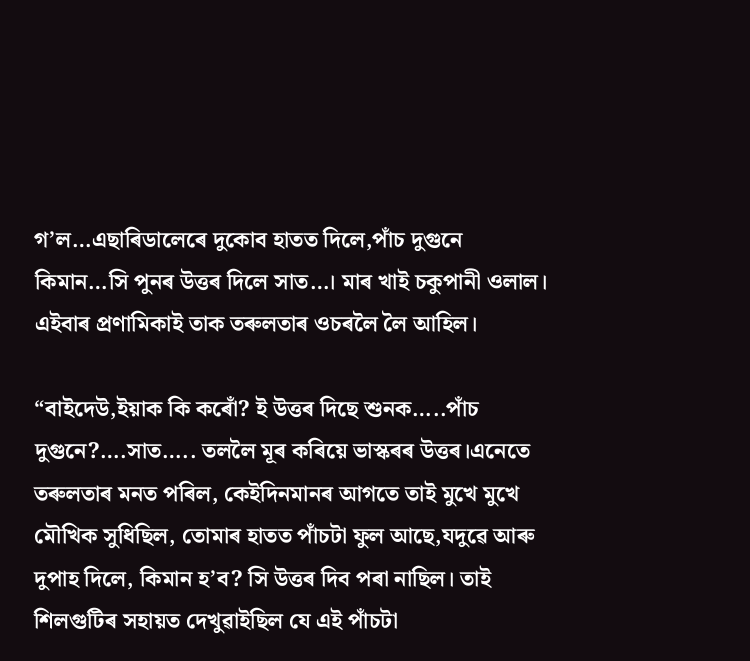গ’ল…এছাৰিডালেৰে দুকোব হাতত দিলে,পাঁচ দুগুনে কিমান…সি পুনৰ উত্তৰ দিলে সাত…। মাৰ খাই চকুপানী ওলাল। এইবাৰ প্ৰণামিকাই তাক তৰুলতাৰ ওচৰলৈ লৈ আহিল।

“বাইদেউ,ইয়াক কি কৰোঁ? ই উত্তৰ দিছে শুনক…..পাঁচ দুগুনে?….সাত….. তললৈ মূৰ কৰিয়ে ভাস্কৰৰ উত্তৰ।এনেতে তৰুলতাৰ মনত পৰিল, কেইদিনমানৰ আগতে তাই মুখে মুখে মৌখিক সুধিছিল, তোমাৰ হাতত পাঁচটা ফুল আছে,যদুৱে আৰু দুপাহ দিলে, কিমান হ’ব? সি উত্তৰ দিব পৰা নাছিল। তাই শিলগুটিৰ সহায়ত দেখুৱাইছিল যে এই পাঁচটা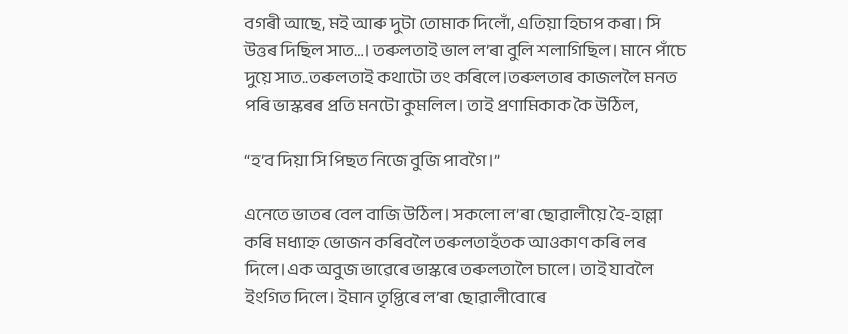বগৰী আছে, মই আৰু দুটা তোমাক দিলোঁ, এতিয়া হিচাপ কৰা। সি উত্তৰ দিছিল সাত…। তৰুলতাই ভাল ল’ৰা বুলি শলাগিছিল। মানে পাঁচে দুয়ে সাত..তৰুলতাই কথাটো তং কৰিলে।তৰুলতাৰ কাজললৈ মনত পৰি ভাস্কৰৰ প্ৰতি মনটো কুমলিল। তাই প্ৰণামিকাক কৈ উঠিল,

“হ’ব দিয়া সি পিছত নিজে বুজি পাবগৈ।”

এনেতে ভাতৰ বেল বাজি উঠিল। সকলো ল’ৰা ছোৱালীয়ে হৈ-হাল্লা কৰি মধ্যাহ্ন ভোজন কৰিবলৈ তৰুলতাহঁতক আওকাণ কৰি লৰ দিলে।এক অবুজ ভাৱেৰে ভাস্কৰে তৰুলতালৈ চালে। তাই যাবলৈ ইংগিত দিলে। ইমান তৃপ্তিৰে ল’ৰা ছোৱালীবোৰে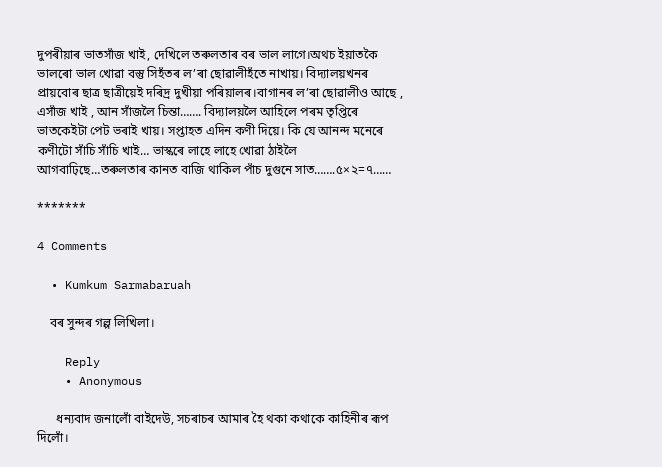দুপৰীয়াৰ ভাতসাঁজ খাই, দেখিলে তৰুলতাৰ বৰ ভাল লাগে।অথচ ইয়াতকৈ ভালৰো ভাল খোৱা বস্তু সিহঁতৰ ল’ৰা ছোৱালীহঁতে নাখায়। বিদ্যালয়খনৰ প্ৰায়বোৰ ছাত্ৰ ছাত্ৰীয়েই দৰিদ্ৰ দুখীয়া পৰিয়ালৰ।বাগানৰ ল’ৰা ছোৱালীও আছে , এসাঁজ খাই , আন সাঁজলৈ চিন্তা……. বিদ্যালয়লৈ আহিলে পৰম তৃপ্তিৰে ভাতকেইটা পেট ভৰাই খায়। সপ্তাহত এদিন কণী দিয়ে। কি যে আনন্দ মনেৰে কণীটো সাঁচি সাঁচি খাই… ভাস্কৰে লাহে লাহে খোৱা ঠাইলৈ আগবাঢ়িছে…তৰুলতাৰ কানত বাজি থাকিল পাঁচ দুগুনে সাত…….৫×২=৭……

*******

4 Comments

  • Kumkum Sarmabaruah

    বৰ সুন্দৰ গল্প লিখিলা।

    Reply
    • Anonymous

      ধন্যবাদ জনালোঁ বাইদেউ, সচৰাচৰ আমাৰ হৈ থকা কথাকে কাহিনীৰ ৰূপ দিলোঁ।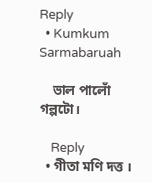Reply
  • Kumkum Sarmabaruah

    ভাল পালোঁ গল্পটো।

    Reply
  • গীতা মণি দত্ত ।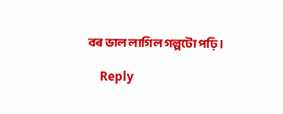বৰ ভাল লাগিল গল্পটো পঢ়ি ।

    Reply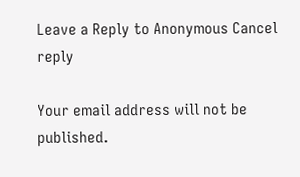Leave a Reply to Anonymous Cancel reply

Your email address will not be published.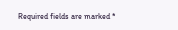Required fields are marked *